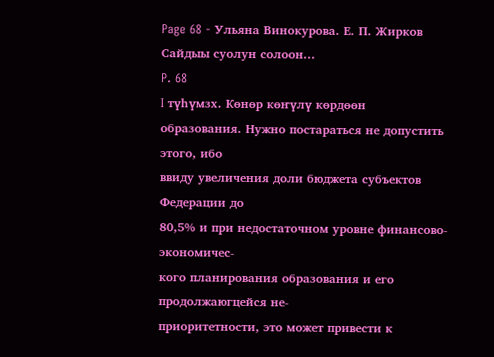Page 68 - Ульяна Винокурова. Е. П. Жирков Сайдыы суолун солоон...
P. 68
I түһүмзх. Көнөр көҥүлү көрдөөн
образования. Нужно постараться не допустить этого, ибо
ввиду увеличения доли бюджета субъектов Федерации до
80,5% и при недостаточном уровне финансово-экономичес-
кого планирования образования и его продолжаюгцейся не-
приоритетности, это может привести к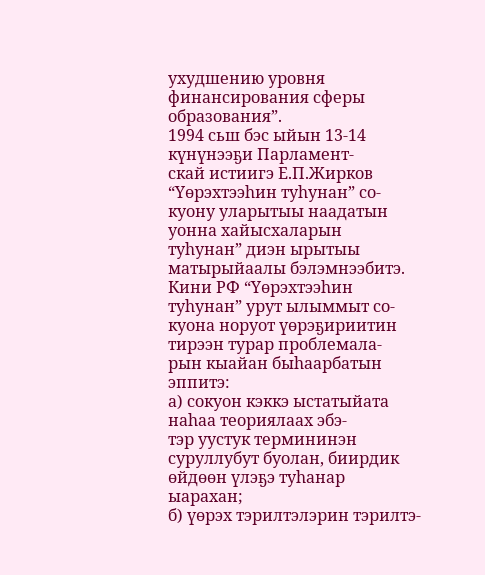ухудшению уровня
финансирования сферы образования”.
1994 сьш бэс ыйын 13-14 күнүнээҕи Парламент-
скай истиигэ Е.П.Жирков “Үөрэхтээһин туһунан” со-
куону уларытыы наадатын уонна хайысхаларын
туһунан” диэн ырытыы матырыйаалы бэлэмнээбитэ.
Кини РФ “Үөрэхтээһин туһунан” урут ылыммыт со-
куона норуот үөрэҕириитин тирээн турар проблемала-
рын кыайан быһаарбатын эппитэ:
а) сокуон кэккэ ыстатыйата наһаа теориялаах эбэ-
тэр уустук термининэн суруллубут буолан, биирдик
өйдөөн үлэҕэ туһанар ыарахан;
б) үөрэх тэрилтэлэрин тэрилтэ-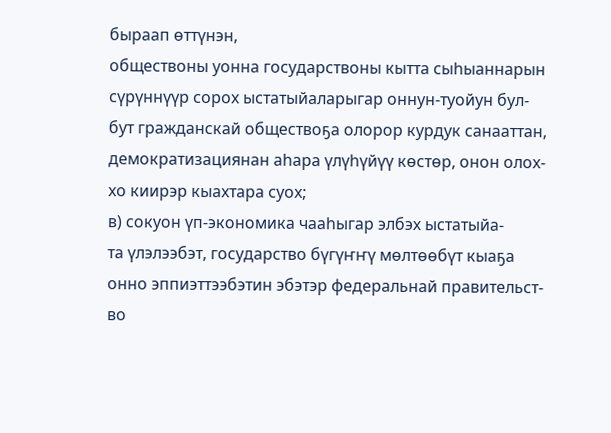быраап өттүнэн,
обществоны уонна государствоны кытта сыһыаннарын
сүрүннүүр сорох ыстатыйаларыгар оннун-туойун бул-
бут гражданскай обществоҕа олорор курдук санааттан,
демократизациянан аһара үлүһүйүү көстөр, онон олох-
хо киирэр кыахтара суох;
в) сокуон үп-экономика чааһыгар элбэх ыстатыйа-
та үлэлээбэт, государство бүгүҥҥү мөлтөөбүт кыаҕа
онно эппиэттээбэтин эбэтэр федеральнай правительст-
во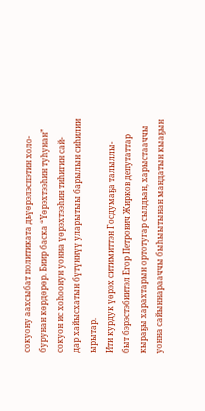сокуону аахсыбат политиката дьүөрэлэспэтин холо-
бурунан көрдөрөр. Биир баска “Үөрэхтээһин туһунан”
сокуон ис хоһоонун уонна үөрэхтээһин тиһигин сай-
дар хайысхатын бүтүннүү уларытыы барылын сиһилии
ырытар.
Ити курдук үөрэх ситимиттэн Госдумаҕа талыллы-
быт бэрэстэбиитэл Егор Петрович Жирков депутаттар
кыраҕы харахтарын ортотугар сылдьан, харыстааччы
уонна сайыннарааччы быһыытынан мандатын кыаҕын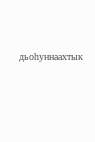дьоһуннаахтык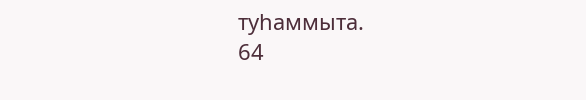туһаммыта.
64